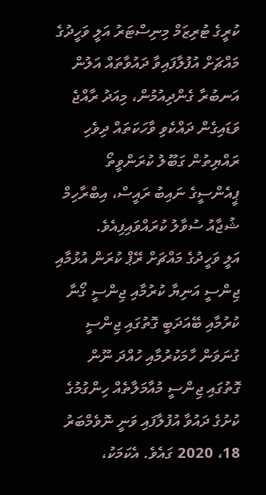ކުރީގެ ޓުރިޒަމް މިނިސްޓަރު އަލީ ވަހީދުގެ މައްޗަށް އުފުލާފައިވާ ދައުވާތައް އަލުން އަނބުރާ ގެންދިއުމުން، މިއަދު ރާއްޖެ ވަޑައިގެން ދައްކެވި ވާހަކަތައް ދިވެހި ރައްޔިތުން ގަބޫލު ކުރަންވީތޯ ޕީއެންސީގެ ނައިބު ރައީސް، އިބްރާހިމް ޝުޖާއު ސުވާލު ކުރައްވައިފިއެވެ.
އަލީ ވަހީދުގެ މައްޗަށް ރޭޕް ކުރަން އުޅުމާއި ޖިންސީ އަނިޔާ ކުރުމާއި ޖިންސީ ގޯނާ ކުރުމާއި ބޭއަދަބީ ގޮތުގައި ޖިންސީ ގުނަވަން ހާމަކުރުމާއި ހުއްދަ ނޫން ގޮތުގައި ޖިންސީ މުއާމަލާތެއް ހިންގުމުގެ ކުށުގެ ދައުވާ އުފުލާފައި ވަނީ ނޮވެމްބަރު 18، 2020 ގައެވެ. އެކަމަކު،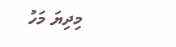މިދިޔަ މަހު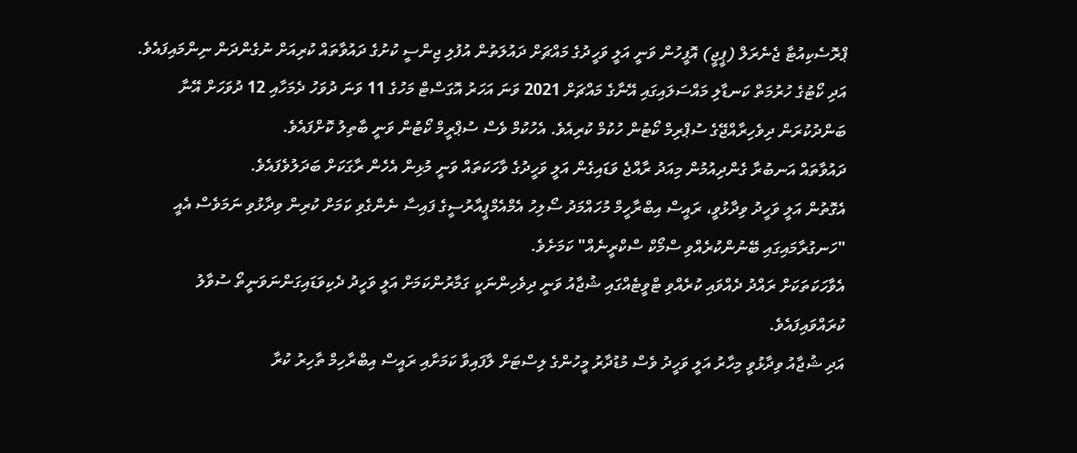ޕްރޮސެކިއުޓާ ޖެނެރަލް (ޕީޖީ) އޮފީހުން ވަނީ އަލީ ވަހީދުގެ މައްޗަށް ދައުލަތުން އުފުލި ޖިންސީ ކުށުގެ ދައުވާތައް ކުރިއަށް ނުގެންދަން ނިންމައިފައެވެ.
އަދި ކޯޓުގެ ހުރުމަތް ކަނޑާލި މައްސަލައިގައި އޭނާގެ މައްޗަށް 2021 ވަނަ އަހަރު އޮގަސްޓް މަހުގެ 11 ވަނަ ދުވަހު ދެމަހާއި 12 ދުވަހަށް އޭނާ ބަންދުކުރަން ދިވެހިރާއްޖޭގެ ސުޕްރިމް ކޯޓުން ހުކުމް ކުރިއެވެ. އެހުކުމް ވެސް ސުޕްރީމް ކޯޓުން ވަނީ ބާތިލު ކޮށްފައެވެ.
ދައުވާތައް އަނބުރާ ގެންދިއުމުން މިއަދު ރާއްޖެ ވަޑައިގެން އަލީ ވަހީދުގެ ވާހަކަތައް ވަނީ މުޅިން އެހެން ރާގަކަށް ބަދަލުވެފައެވެ.
އެގޮތުން އަލީ ވަހީދު ވިދާޅުވީ، ރައީސް އިބްރާހީމް މުހައްމަދު ސޯލިހު އެމްއެމްޕީއާރުސީގެ ފައިސާ ނެންގެވި ކަމަށް ކުރިން ވިދާޅުވި ނަމަވެސް އެއީ "ހަނގުރާމައިގައި ބޭނުންކުރެއްވި ސްމޯކް ސްކްރީނެއް" ކަމަށެވެ.
އެވާހަކަތަކަށް ރައްދު ދެއްވައި ކުރެއްވި ޓްވީޓެއްގައި ޝުޖާއު ވަނީ ދިވެހިންނަކީ ގަމާރުންކަމަށް އަލީ ވަހީދު ދެކިވަޑައިގަންނަވަނީތޯ ސުވާލު ކުރައްވައިފައެވެ.
އަދި ޝުޖާއު ވިދާޅުވީ މިހާރު އަލީ ވަހީދު ވެސް މުޑުދާރު މީހުންގެ ލިސްޓަށް ލާފައިވާ ކަމަށާއި ރައީސް އިބްރާހިމް ތާހިރު ކުރާ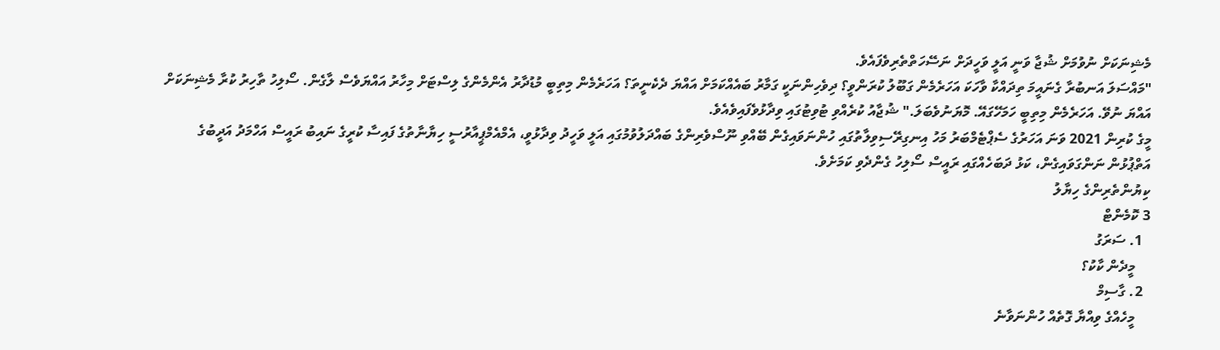މެޝިނަކަށް ނުވުމަށް ޝުޖާ ވަނީ އަލީ ވަހީދަށް ނަސޭހަތްތެރިވެފައެވެ.
"މައްސަލަ އަނބުރާ ގެނައީމަ ތިދައްކާ ވާހަކަ އަހަރެމެން ގަބޫލު ކުރަންވީ؟ ދިވެހިންނަކީ ގަމާރު ބައެއްކަމަށް އައްޔަ ދެކެނީތަ؟ އަހަރެމެން މިތިބީ މުޑުދާރު އެންމެންގެ ލިސްޓަށް މިހާރު އައްޔަވެސް ލާގެން. ސޯލިހު ތާހިރު ކުރާ މެޝިނަކަށް އައްޔަ ނުވޭ. އަހަރެމެން މިތިބީ ހަމަހޭގައޭ. މޮޔަނުވެބަލަ." ޝުޖާއު ކުރެއްވި ޓުވިޓުގައި ވިދާޅުވެފައިވެއެވެ.
މީގެ ކުރިން 2021 ވަނަ އަހަރުގެ ސެޕްޓެމްބަރު މަހު އިނގިރޭސިވިލާތުގައި ހުންނަވައިގެން ބޭއްވި ނޫސްވެރިންގެ ބައްދަލުވުމުގައި އަލީ ވަހީދު ވިދާޅުވީ، އެމްއެމްޕީއާރުސީ ހިޔާނާތުގެ ފައިސާ ކުރީގެ ނައިބު ރައީސް އަހްމަދު އަދީބުގެ އަތްޕުޅުން ނަންގަވައިގެން، ކަޅު ދަބަހެއްގައި ރައީސް ސޯލިހު ގެންދެވި ކަމަށެވެ.
ކިޔުންތެރިންގެ ހިޔާލު
3 ކޮމެންޓް
  1. ސަރަގު
    މީދެން ކާކު؟
  2. ގާސިމް
    މީހެއްގެ ވިއްޔާ ގޮތެއް ހުންނަވާނެ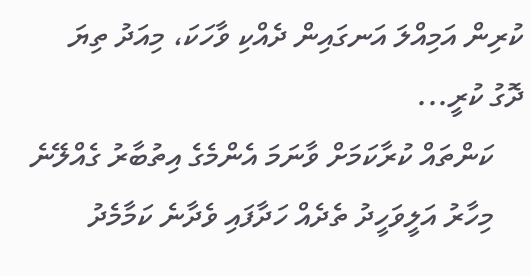ކުރިން އަމިއްލަ އަނގައިން ދެއްކި ވާހަކަ، މިއަދު ތިޔަ ދޮގު ކުރީ...
    ކަންތައް ކުރާކަމަށް ވާނަމަ އެންމެގެ އިތުބާރު ގެއްލޭނެ
    މިހާރު އަލީވަހީދު ތެދެއް ހަދާފައި ވެދާނެ ކަމާމެދު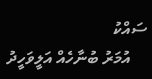ސައްކު
    އުމަރު ބުނާހެއް އަލީވަހީދު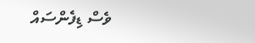ވެސް ޑިފެންސައް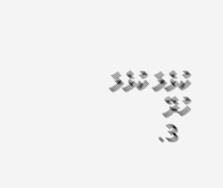ކުޅެލަ ކުޅެލަ ހުރޭ
  3.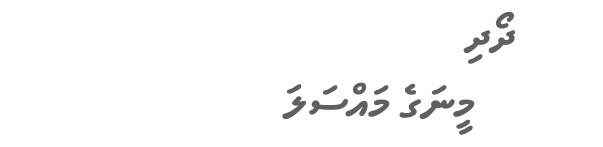ދޯދި
    މީނަގެ މައްސަލަ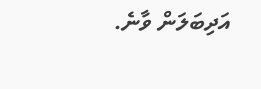އަދިބަލަން ވާނެ.